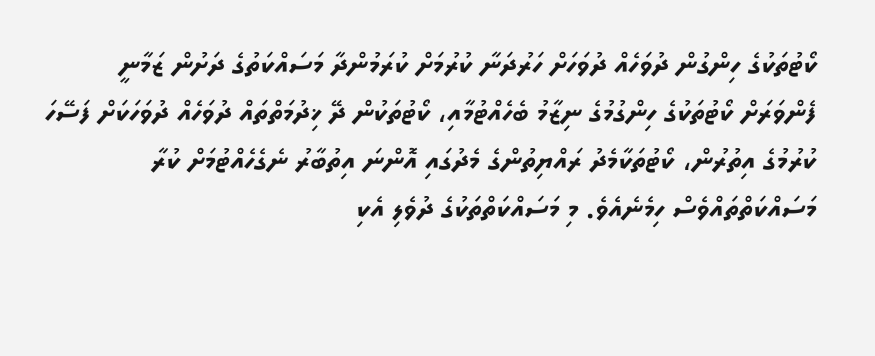ކޯޓުތަކުގެ ހިންގުން ދުވަހެއް ދުވަހަށް ހަރުދަނާ ކުރުމަށް ކުރަމުންދާ މަސައްކަތުގެ ދަށުން ޒަމާނީ ފެންވަރަށް ކޯޓުތަކުގެ ހިންގުމުގެ ނިޒާމު ބެހެއްޓުމާއި، ކޯޓުތަކުން ދޭ ޚިދުމަތްތައް ދުވަހެއް ދުވަހަކަށް ފަސޭހަ ކުރުމުގެ އިތުރުން، ކޯޓުތަކާމެދު ރައްޔިތުންގެ މެދުގައި އޮންނަ އިތުބާރު ނެގެހެއްޓުމަށް ކުރާ މަސައްކަތްތައްވެސް ހިމެނެއެވެ. މި މަސައްކަތްތަކުގެ ދުވެލި އެކި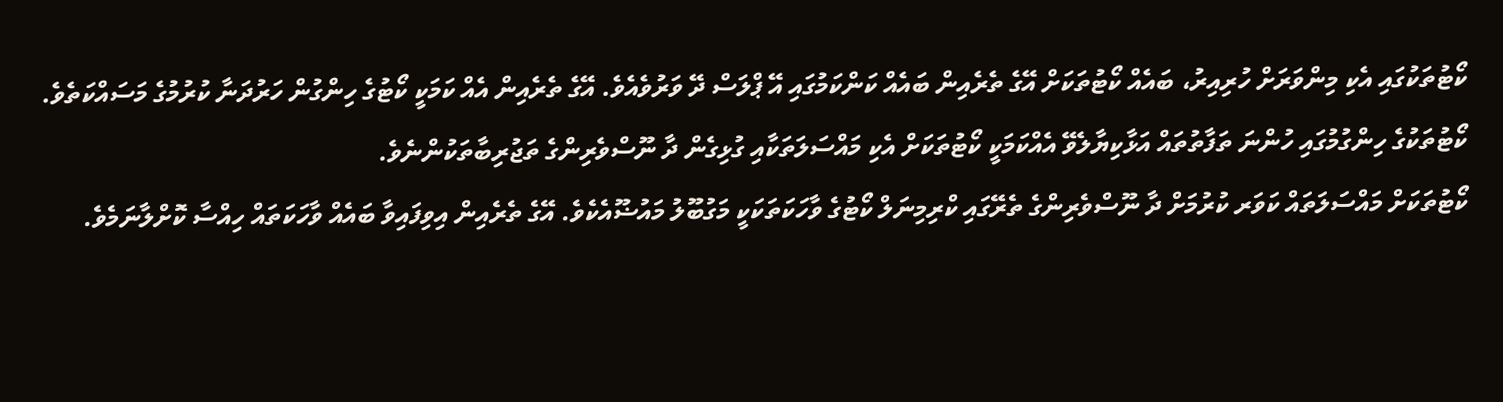ކޯޓުތަކުގައި އެކި މިންވަރަށް ހުރިއިރު، ބައެއް ކޯޓުތަކަށް އޭގެ ތެރެއިން ބައެއް ކަންކަމުގައި އޭ ޕްލަސް ދޭ ވަރުވެއެވެ. އޭގެ ތެރެއިން އެއް ކަމަކީ ކޯޓުގެ ހިންގުން ހަރުދަނާ ކުރުމުގެ މަސައްކަތެވެ. ކޯޓުތަކުގެ ހިންގުމުގައި ހުންނަ ތަފާތުތައް އަޅާކިޔާލެވޭ އެއްކަމަކީ ކޯޓުތަކަށް އެކި މައްސަލަތަކާއި ގުޅިގެން ދާ ނޫސްވެރިންގެ ތަޖުރިބާތަކުންނެވެ.
ކޯޓުތަކަށް މައްސަލަތައް ކަވަރ ކުރުމަށް ދާ ނޫސްވެރިންގެ ތެރޭގައި ކްރިމިނަލް ކޯޓުގެ ވާހަކަތަކަކީ މަގުބޫލު މައުޟޫއެކެވެ. އޭގެ ތެރެއިން އިވިފައިވާ ބައެއް ވާހަކަތައް ހިއްސާ ކޮށްލާނަމެވެ.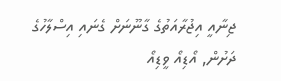ޖިނާއީ އިޖުރާއަތުގެ ގާނޫނަށް ގެނައި އިސްލާހުގެ ދަށުން, އޯޑިއޯ ވީޑިއޯ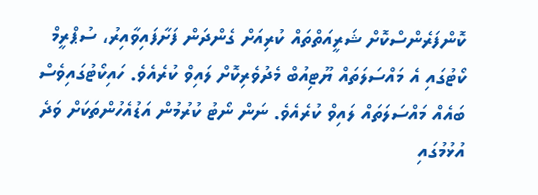ކޮންފަރެންސްކޮށް ޝަރީއަތްތައް ކުރިއަށް ގެންދަން ފަށާފައިވާއިރު، ސުޕްރީމް ކޯޓުގައި އެ މައްސަލަތައް ޔޫޓިއުބް މެދުވެރިކޮށް ލައިވް ކުރެއެވެ. ހައިކޯޓުގައިވެސް ބައެއް މައްސަލަތައް ލައިވް ކުރެއެވެ. ނަން ނޯޓު ކުރުމުން އަޑުއެހުންތަކަށް ވަދެ އުޅުމުގައި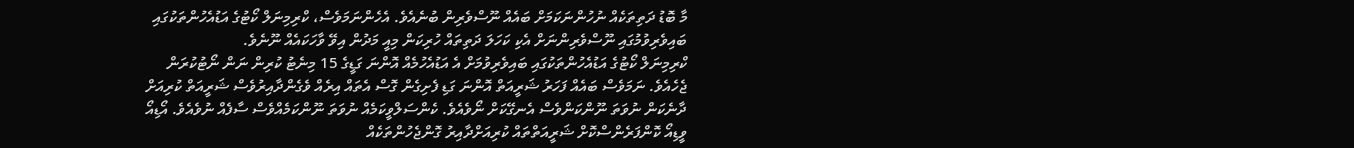މާ ބޮޑު ދަތިތަކެއް ނުހުންނަކަމަށް ބައެއް ނޫސްވެރިން ބުނެއެވެ. އެހެންނަމަވެސް، ކްރިމިނަލް ކޯޓުގެ އަޑުއެހުންތަކުގައި ބައިވެރިވުމުގައި ނޫސްވެރިންނަށް އެކި ކަހަލަ ދަތިތައް ހުރިކަން މިއީ މަދުން އިވޭ ވާހަކައެއް ނޫނެވެ.
ކްރިމިނަލް ކޯޓުގެ އަޑުއެހުންތަކުގައި ބައިވެރިވުމަށް އެ އަޑުއެހުމެއް އޮންނަ ގަޑީގެ 15 މިނެޓު ކުރިން ނަން ނޯޓުކުރަން ޖެހެއެވެ. ނަމަވެސް ބައެއް ފަހަރު ޝަރީއަތް އޮންނަ ގަޑި ފެށިގެން ގޮސް އެތައް އިރެއް ވެގެންދާއިރުވެސް ޝަރީއަތް ކުރިއަށް ދާނެކަން ނުވަތަ ނޫންކަންވެސް އެނގޭކަށް ނޯވެއެވެ. ކެންސަލްވީކަމެއް ނުވަތަ ނޫންކަމެއްވެސް ސާފެއް ނުވެއެވެ. އޯޑިއޯ ވީޑިއޯ ކޮންފަރެންސްކޮށް ޝަރީއަތްތައް ކުރިއަށްދާއިރު ގޮންޖެހުންތަކެއް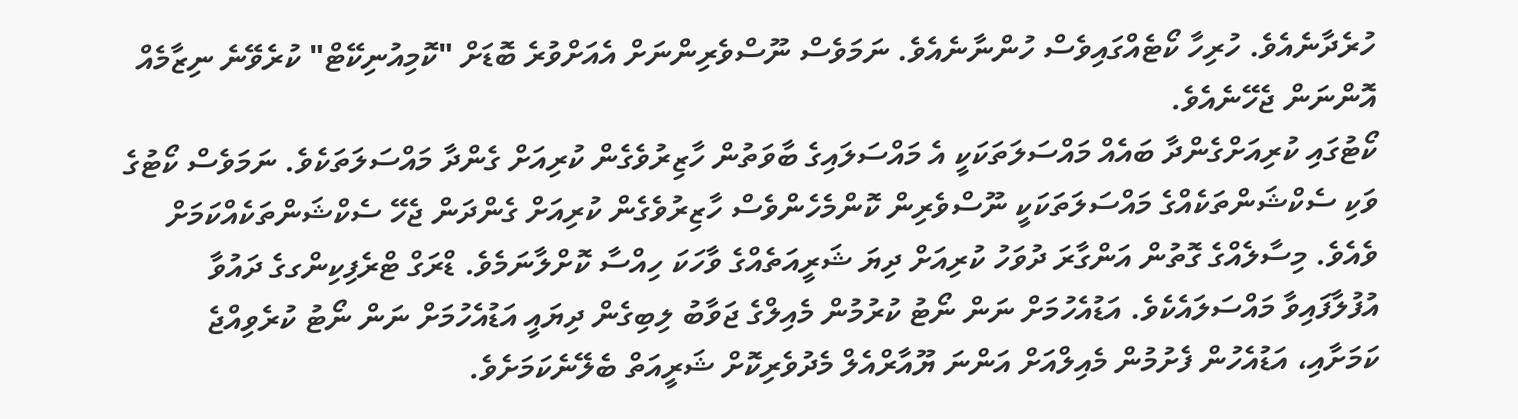ހުރެދާނެއެވެ. ހުރިހާ ކޯޓެއްގައިވެސް ހުންނާނެއެވެ. ނަމަވެސް ނޫސްވެރިންނަށް އެއަށްވުރެ ބޮޑަށް "ކޮމިއުނިކޭޓް" ކުރެވޭނެ ނިޒާމެއް އޮންނަން ޖެހޭނެއެވެ.
ކޯޓުގައި ކުރިއަށްގެންދާ ބައެއް މައްސަލަތަކަކީ އެ މައްސަލައިގެ ބާވަތުން ހާޒިރުވެގެން ކުރިއަށް ގެންދާ މައްސަލަތަކެވެ. ނަމަވެސް ކޯޓުގެ ވަކި ސެކްޝަންތަކެއްގެ މައްސަލަތަކަކީ ނޫސްވެރިން ކޮންމެހެންވެސް ހާޒިރުވެގެން ކުރިއަށް ގެންދަން ޖެހޭ ސެކްޝަންތަކެއްކަމަށް ވެއެވެ. މިސާލެއްގެ ގޮތުން އަންގާރަ ދުވަހު ކުރިއަށް ދިޔަ ޝަރީއަތެއްގެ ވާހަކަ ހިއްސާ ކޮށްލާނަމެވެ. ޑްރަގް ޓްރެފިކިންގގެ ދައުވާ އުފުލާފައިވާ މައްސަލައެކެވެ. އަޑުއެހުމަށް ނަން ނޯޓު ކުރުމުން މެއިލްގެ ޖަވާބު ލިބިގެން ދިޔައީ އަޑުއެހުމަށް ނަން ނޯޓު ކުރެވިއްޖެ ކަމަށާއި، އަޑުއެހުން ފެށުމުން މެއިލްއަށް އަންނަ ޔޫއާރްއެލް މެދުވެރިކޮށް ޝަރީއަތް ބެލޭނެކަމަށެވެ.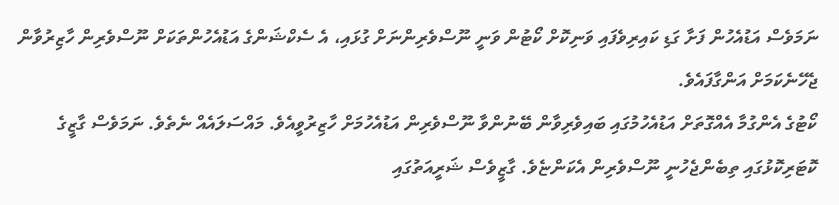ނަމަވެސް އަޑުއެހުން ފަށާ ގަޑި ކައިރިވެފައި ވަނިކޮށް ކޯޓުން ވަނީ ނޫސްވެރިންނަށް ގުޅައި، އެ ސެކްޝަންގެ އަޑުއެހުންތަކަށް ނޫސްވެރިން ހާޒިރުވާން ޖެހޭނެކަމަށް އަންގާފައެވެ.
ކޯޓުގެ އެންގުމާ އެއްގޮތަށް އަޑުއެހުމުގައި ބައިވެރިވާން ބޭނުންވާ ނޫސްވެރިން އަޑުއެހުމަށް ހާޒިރުވީއެވެ. މައްސަލައެއް ނެތެވެ. ނަމަވެސް ގާޒީގެ ކޮޓަރިކޮޅުގައި ތިބެންޖެހުނީ ނޫސްވެރިން އެކަންޏެވެ. ގާޒީވެސް ޝަރީއަތުގައި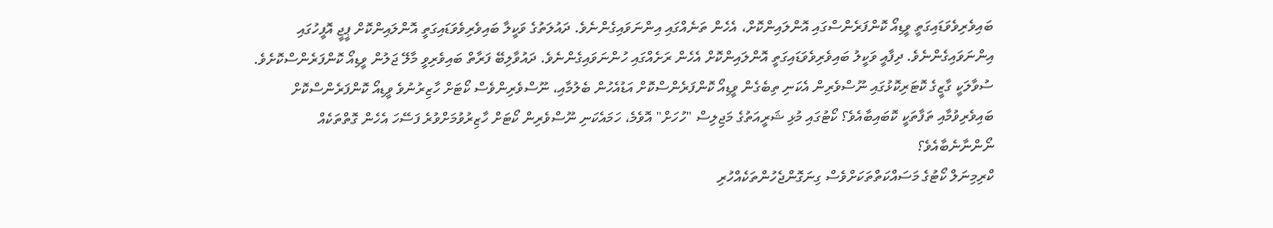ބައިވެރިވެވަޑައިގަތީ ވީޑިއޯ ކޮންފަރެންސްގައި އޮންލައިންކޮށް، އެހެން ތަނެއްގައި އިންނަވައިގެންނެވެ. ދައުލަތުގެ ވަކީލާ ބައިވެރިވެވަޑައިގަތީ އޮންލައިންކޮށް ޕީޖީ އޮފީހުގައި އިންނަވައިގެންނެވެ. ދިފާއީ ވަކީލު ބައިވެރިވެވަޑައިގަތީ އޮންލައިންކޮށް އެހެން ރަށެއްގައި ހުންނަވައިގެންނެވެ. ދައުވާލިބޭ ފަރާތް ބައިވެރިވީ މާލޭ ޖަލުން ވީޑިއޯ ކޮންފަރެންސްކޮށެވެ. ސުވާލަކީ ގާޒީގެ ކޮޓަރިކޮޅުގައި ނޫސްވެރިން އެކަނި ތިބެގެން ވީޑިއޯ ކޮންފަރެންސްކޮށް އަޑުއެހުން ބެލުމާއި، ނޫސްވެރިންވެސް ކޯޓަށް ހާޒިރުނުވެ ވީޑިއޯ ކޮންފަރެންސްކޮށް ބައިވެރިވުމާއި ތަފާތަކީ ކޮބައިބާއެވެ؟ ކޯޓުގައި މުޅި ޝަރީއަތުގެ މަޖިލިސް "ހުހަށް" އޮވެމެ، ހަމައެކަނި ނޫސްވެރިން ކޯޓަށް ހާޒިރުވުމަށްވުރެ ފަސޭހަ އެހެން ގޮތްތަކެއް ނޯންނާނެބާއެވެ؟
ކްރިމިނަލް ކޯޓުގެ މަސައްކަތްތަކަށްވެސް ގިނަގޮންޖެހުންތަކެއްހުރި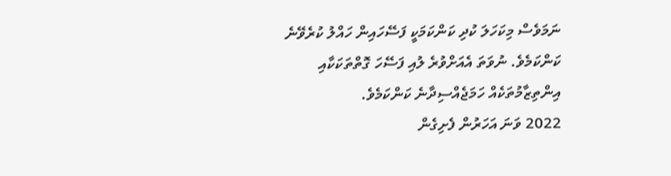ނަމަވެސް މިކަހަލަ ކުދި ކަންކަމަކީ ފަސޭހައިން ހައްލު ކުރެވޭނެ ކަންކަމެވެ. ނުވަތަ އެއަށްވުރެ ލުއި ފަސޭހަ ގޮތްތަކަކާއި އިންތިޒާމުތަކެއް ހަމަޖެއްސިދާނެ ކަންކަމެވެ.
2022 ވަނަ އަހަރުން ފެށިގެން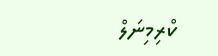ކްރިމިނަލް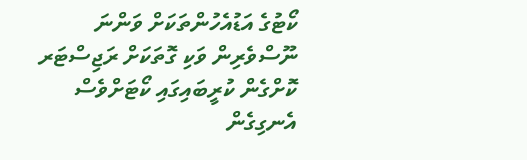ކޯޓުގެ އަޑުއެހުންތަކަށް ވަންނަ ނޫސްވެރިން ވަކި ގޮތަކަށް ރަޖިސްޓަރ ކޮށްގެން ކުރީބައިގައި ކޯޓަށްވެސް އެނގިގެން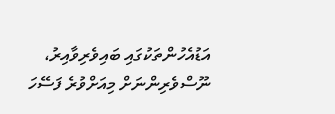އަޑުއެހުންތަކުގައި ބައިވެރިވާއިރު، ނޫސްވެރިންނަށް މިއަށްވުރެ ފަސޭހަ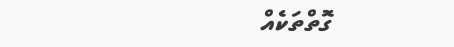ގޮތްތަކެއް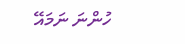ހުންނަ ނަމައޭ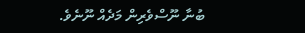ބުނާ ނޫސްވެރިން މަދެއް ނޫނެވެ.